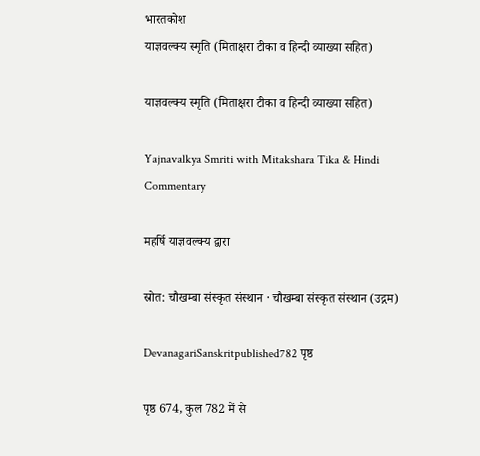भारतकोश
याज्ञवल्क्य स्मृति (मिताक्षरा टीका व हिन्दी व्याख्या सहित)

याज्ञवल्क्य स्मृति (मिताक्षरा टीका व हिन्दी व्याख्या सहित)

Yajnavalkya Smriti with Mitakshara Tika & Hindi Commentary

महर्षि याज्ञवल्क्य द्वारा

स्रोत: चौखम्बा संस्कृत संस्थान · चौखम्बा संस्कृत संस्थान (उद्गम)

DevanagariSanskritpublished782 पृष्ठ

पृष्ठ 674, कुल 782 में से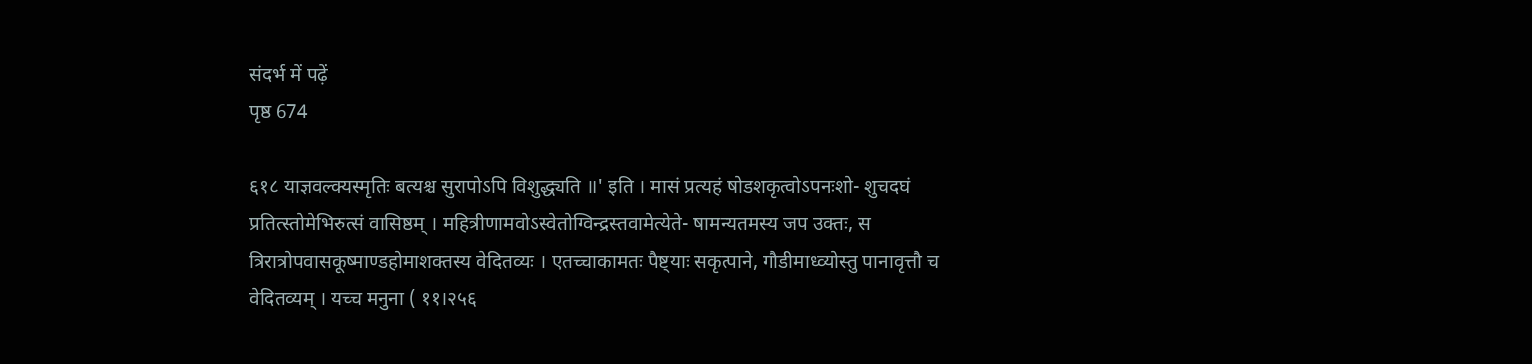संदर्भ में पढ़ें
पृष्ठ 674

६१८ याज्ञवल्क्यस्मृतिः बत्यश्च सुरापोऽपि विशुद्ध्यति ॥' इति । मासं प्रत्यहं षोडशकृत्वोऽपनःशो- शुचदघं प्रतित्स्तोमेभिरुत्सं वासिष्ठम् । महित्रीणामवोऽस्वेतोग्विन्द्रस्तवामेत्येते- षामन्यतमस्य जप उक्तः, स त्रिरात्रोपवासकूष्माण्डहोमाशक्तस्य वेदितव्यः । एतच्चाकामतः पैष्ट्याः सकृत्पाने, गौडीमाध्व्योस्तु पानावृत्तौ च वेदितव्यम् । यच्च मनुना ( ११।२५६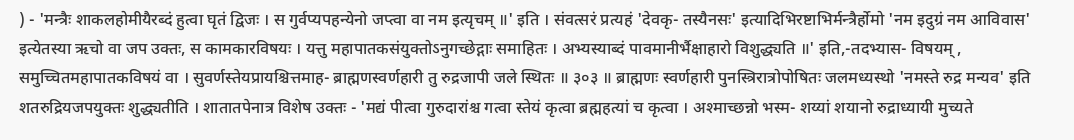) - 'मन्त्रैः शाकलहोमीयैरब्दं हुत्वा घृतं द्विजः । स गुर्वप्यपहन्येनो जप्त्वा वा नम इत्यृचम् ॥' इति । संवत्सरं प्रत्यहं 'देवकृ- तस्यैनसः' इत्यादिभिरष्टाभिर्मन्त्रैर्होमो 'नम इदुग्रं नम आविवास' इत्येतस्या ऋचो वा जप उक्तः, स कामकारविषयः । यत्तु महापातकसंयुक्तोऽनुगच्छेद्गाः समाहितः । अभ्यस्याब्दं पावमानीर्भैक्षाहारो विशुद्ध्यति ॥' इति,-तदभ्यास- विषयम् , समुच्चितमहापातकविषयं वा । सुवर्णस्तेयप्रायश्चित्तमाह- ब्राह्मणस्वर्णहारी तु रुद्रजापी जले स्थितः ॥ ३०३ ॥ ब्राह्मणः स्वर्णहारी पुनस्त्रिरात्रोपोषितः जलमध्यस्थो 'नमस्ते रुद्र मन्यव' इति शतरुद्रियजपयुक्तः शुद्ध्यतीति । शातातपेनात्र विशेष उक्तः - 'मद्यं पीत्वा गुरुदारांश्च गत्वा स्तेयं कृत्वा ब्रह्महत्यां च कृत्वा । अश्माच्छन्नो भस्म- शय्यां शयानो रुद्राध्यायी मुच्यते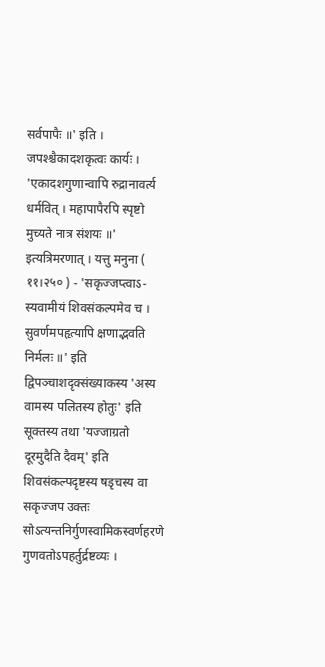सर्वपापैः ॥' इति । जपश्श्चैकादशकृत्वः कार्यः । 'एकादशगुणान्वापि रुद्रानावर्त्य धर्मवित् । महापापैरपि स्पृष्टो मुच्यते नात्र संशयः ॥' इत्यत्रिमरणात् । यत्तु मनुना ( ११।२५० ) - 'सकृज्जप्त्वाऽ- स्यवामीयं शिवसंकल्पमेव च । सुवर्णमपहृत्यापि क्षणाद्भवति निर्मलः ॥' इति द्विपञ्चाशदृक्संख्याकस्य 'अस्य वामस्य पलितस्य होतुः' इति सूक्तस्य तथा 'यज्जाग्रतो दूरमुदैति दैवम्' इति शिवसंकल्पदृष्टस्य षडृचस्य वा सकृज्जप उक्तः सोऽत्यन्तनिर्गुणस्वामिकस्वर्णहरणे गुणवतोऽपहर्तुर्द्रष्टव्यः ।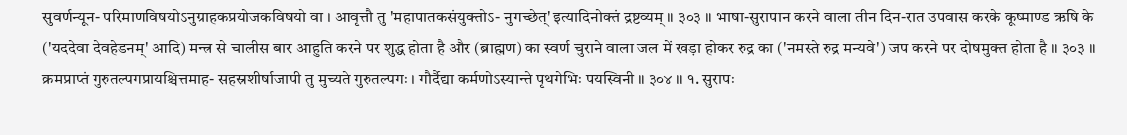सुवर्णन्यून- परिमाणविषयोऽनुग्राहकप्रयोजकविषयो वा । आवृत्तौ तु 'महापातकसंयुक्तोऽ- नुगच्छेत्' इत्यादिनोक्तं द्रष्टव्यम् ॥ ३०३ ॥ भाषा-सुरापान करने वाला तीन दिन-रात उपवास करके कूष्माण्ड ऋषि के ('यददेवा देवहेडनम्' आदि) मन्त्र से चालीस बार आहुति करने पर शुद्ध होता है और (ब्राह्मण) का स्वर्ण चुराने वाला जल में खड़ा होकर रुद्र का ('नमस्ते रुद्र मन्यवे') जप करने पर दोषमुक्त होता है ॥ ३०३ ॥ क्रमप्राप्तं गुरुतल्पगप्रायश्चित्तमाह- सहस्रशीर्षाजापी तु मुच्यते गुरुतल्पगः । गौर्दैद्या कर्मणोऽस्यान्ते पृथगेभिः पयस्विनी ॥ ३०४ ॥ १. सुरापः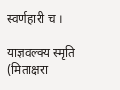स्वर्णहारी च ।

याज्ञवल्क्य स्मृति (मिताक्षरा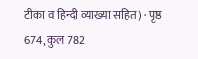टीका व हिन्दी व्याख्या सहित) · पृष्ठ 674, कुल 782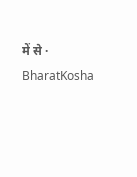में से · BharatKosha